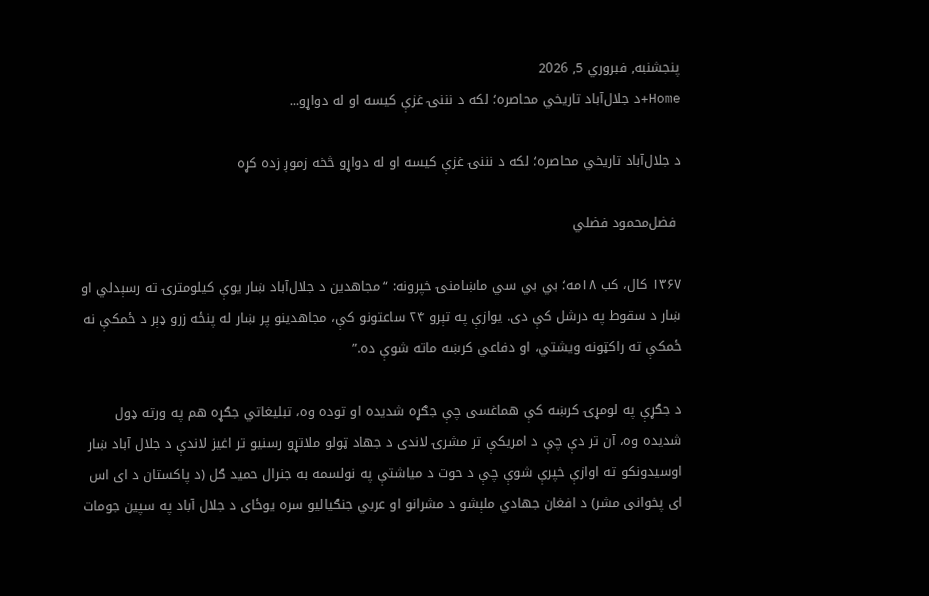پنجشنبه, فبروري 5, 2026
Home+د جلال‌آباد تاریخي محاصره؛ لکه د نننۍ غزې کیسه او له دواړو...

د جلال‌آباد تاریخي محاصره؛ لکه د نننۍ غزې کیسه او له دواړو څخه زموږ زده کړه

 فضل‌محمود فضلي

۱۳۶۷ کال، کب ۱۸مه؛ بي بي سي ماښامنۍ خپرونه: “مجاهدین د جلال‌آباد ښار یوې کیلومترۍ ته رسېدلي او ښار د سقوط په درشل کې دی. یوازې په تېرو ۲۴ ساعتونو کې، مجاهدینو پر ښار له پنځه زرو ډېر د ځمکې نه ځمکې ته راکټونه ویشتي، او دفاعي کرښه ماته شوې ده.”

د جګړې په لومړۍ کرښه کې هماغسی چې جګړه شدیده او توده وه، تبلیغاتي جګړه هم په ورته ډول شدیده وه، آن تر دې چې د امریکې تر مشرۍ لاندی د جهاد ټولو ملاتړو رسنیو تر اغیز لاندې د جلال آباد ښار اوسیدونکو ته اوازې خپرې شوې چې د حوت د میاشتې په نولسمه به جنرال حمید ګل (د پاکستان د ای اس ای پخوانی مشر) د افغان جهادي ملېشو د مشرانو او عربي جنګیالیو سره یوځای د جلال آباد په سپین جومات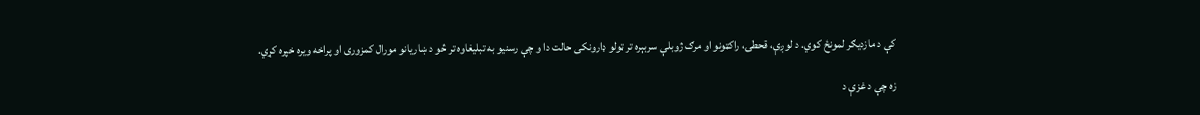کې د مازدیګر لمونځ کوي. د لوږې، قحطۍ، راکټونو او مرګ ژوبلې سربېره تر ټولو ډارونکی حالت دا و چې رسنیو به تبلیغاوه تر څو د ښاریانو مورال کمزوری او پراخه ویره خپره کړي.

زه چې د غزې د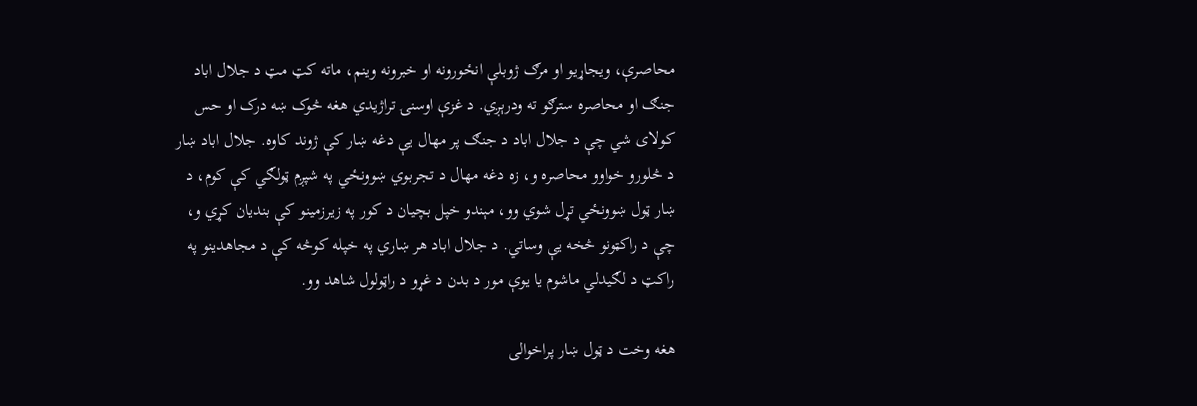محاصرې، ویجاړیو او مرګ ژوبلې انځورونه او خبرونه وینم، ماته کټ مټ د جلال اباد جنګ او محاصره سترګو ته ودرېږي. د غزې اوسنۍ تراژيدي هغه څوک ښه درک او حس کولای شي چې د جلال اباد د جنګ پر مهال یې دغه ښار کې ژوند کاوه. جلال اباد ښار د څلورو خواوو محاصره و، زه دغه مهال د تجربوي ښوونځي په شپږم ټولګي کې کوم، د ښار ټول ښوونځي تړل شوي وو، مېندو خپل بچیان د کور په زیرزمینو کې بندیان کړي و، چې د راکټونو څخه یې وساتي. د جلال اباد هر ښاري په خپله کوڅه کې د مجاهدینو په راکټ د لګیدلي ماشوم یا یوې مور د بدن د غړو د راټولول شاهد وو.

هغه وخت د ټول ښار پراخوالی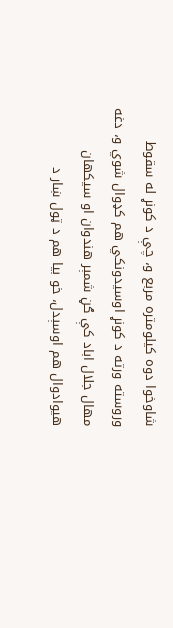شاوخوا دوه کیلومتره مربع و، چې د کونړ له سقوط وروسته ورته د کونړ اوسیدونکي هم کډوال شوي و، دغه مهال جلال اباد کې ګڼ شمېر هندوان او سیکهان هیوادوال هم اوسېدل، خو بیا هم د ټول ښار د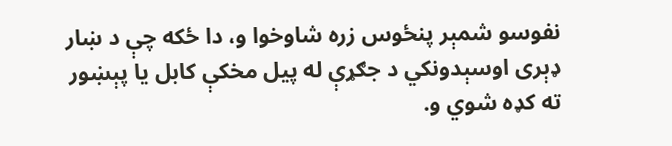نفوسو شمېر پنځوس زره شاوخوا و، دا ځکه چې د ښار ډېری اوسېدونکي د جګړې له پیل مخکې کابل یا پېښور ته کډه شوي و.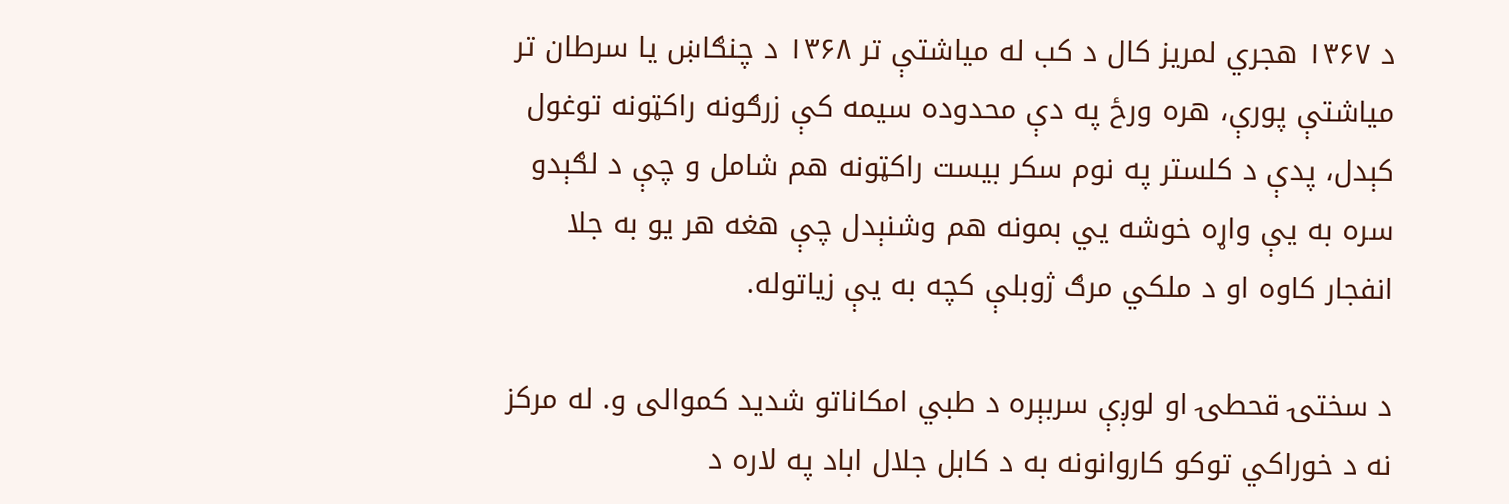د ۱۳۶۷ هجري لمریز کال د کب له میاشتې تر ۱۳۶۸ د چنګاښ یا سرطان تر میاشتې پورې، هره ورځ په دې محدوده سیمه کې زرګونه راکټونه توغول کېدل، پدې د کلستر په نوم سکر بیست راکټونه هم شامل و چې د لګېدو سره به یې واړه خوشه يي بمونه هم وشنېدل چې هغه هر یو به جلا انفجار کاوه او د ملکي مرګ ژوبلې کچه به یې زیاتوله.

د سختۍ قحطۍ او لوږې سربېره د طبي امکاناتو شدید کموالی و. له مرکز نه د خوراکي توکو کاروانونه به د کابل جلال اباد په لاره د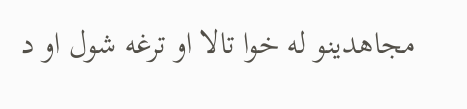مجاهدینو له خوا تالا او ترغه شول او د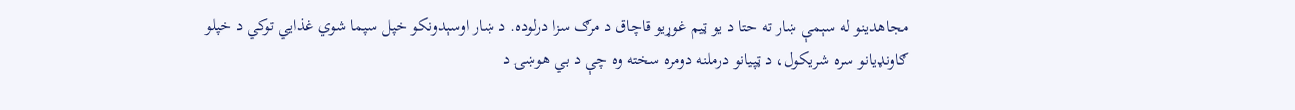مجاهدینو له سېمې ښار ته حتا د یو ټیم غوړیو قاچاق د مرګ سزا درلوده. د ښار اوسېدونکو خپل سپما شوي غذایي توکي د خپلو ګاونډیانو سره شریکول، د ټپیانو درملنه دومره سخته وه چې د بي هوښۍ د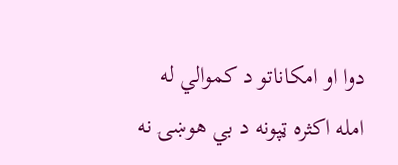دوا او امکاناتو د کموالي له امله اکثره ټپونه د بي هوښۍ نه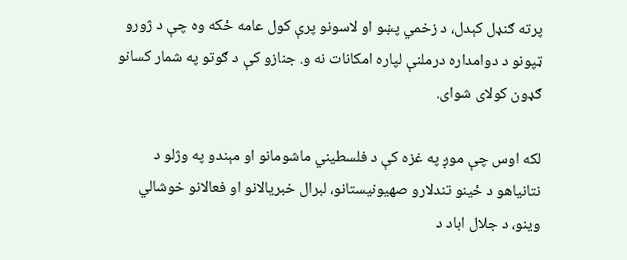پرته ګنډل کېدل، د زخمي پښو او لاسونو پرې کول عامه ځکه وه چې د ژورو ټپونو د دوامداره درملنې لپاره امکانات نه و. جنازو کې د ګوتو په شمار کسانو ګډون کولای شوای.

لکه اوس چې موږ په غزه کې د فلسطیني ماشومانو او مېندو په وژلو د نتانیاهو د ځینو تندلارو صهیونیستانو، لبرال خبریالانو او فعالانو خوشالي وینو، د جلال اباد د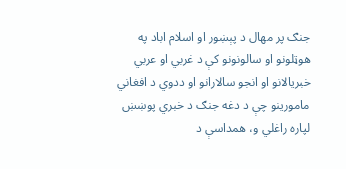جنګ پر مهال د پېښور او اسلام اباد په هوټلونو او سالونونو کې د غربي او عربي خبریالانو او انجو سالارانو او ددوي د افغاني مامورینو چې د دغه جنګ د خبري پوښښ لپاره راغلي و، همداسې د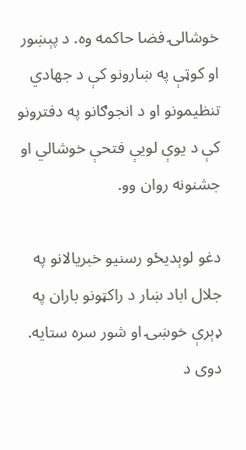خوشالۍ فضا حاکمه وه. د پېښور او کوټې په ښارونو کې د جهادي تنظیمونو او د انجوګانو په دفترونو کې د یوې لویې فتحې خوشالي او جشنونه روان وو.

دغو لوېدیځو رسنیو خبریالانو په جلال اباد ښار د راکټونو باران په ډېرې خوښۍ او شور سره ستایه. دوی د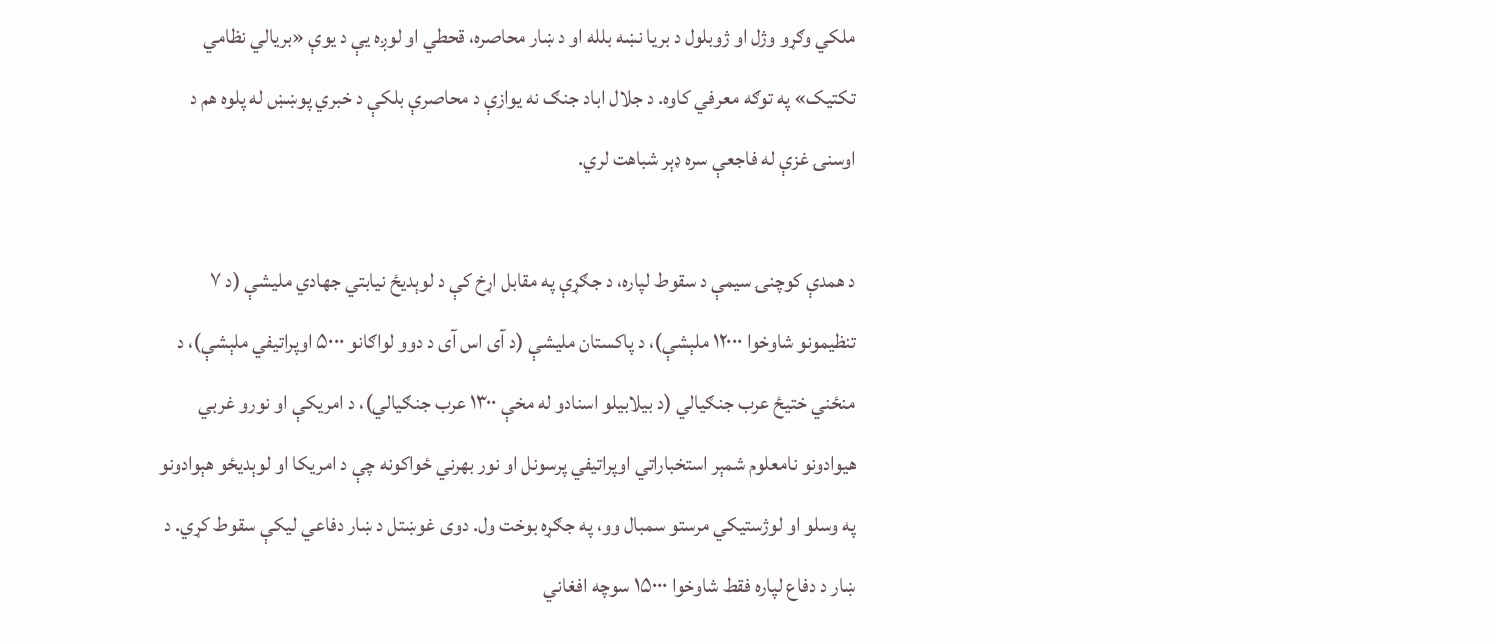ملکي وګړو وژل او ژوبلول د بریا نښه بلله او د ښار محاصره، قحطي او لوږه یې د یوې «بریالي نظامي تکتیک» په توګه معرفي کاوه. د جلال اباد جنګ نه یوازې د محاصرې بلکې د خبري پوښښ له پلوه هم د اوسنۍ غزې له فاجعې سره ډېر شباهت لري.

د همدې کوچنۍ سیمې د سقوط لپاره، د جګړې په مقابل اړخ کې د لوېدیځ نیابتي جهادي ملیشې (د ۷ تنظیمونو شاوخوا ۱۲۰۰۰ ملېشې)، د پاکستان ملیشې (د آی اس آی د دوو لواګانو ۵۰۰۰ اوپراتیفي ملېشې)، د منځني ختیځ عرب جنګیالي (د بیلابیلو اسنادو له مخې ۱۳۰۰ عرب جنګیالي)، د امریکې او نورو غربي هیوادونو نامعلوم شمېر استخباراتي اوپراتیفي پرسونل او نور بهرني ځواکونه چې د امریکا او لوېدیځو هېوادونو په وسلو او لوژستیکي مرستو سمبال وو، په جګړه بوخت ول. دوی غوښتل د ښار دفاعي لیکې سقوط کړي. د ښار د دفاع لپاره فقط شاوخوا ۱۵۰۰۰ سوچه افغاني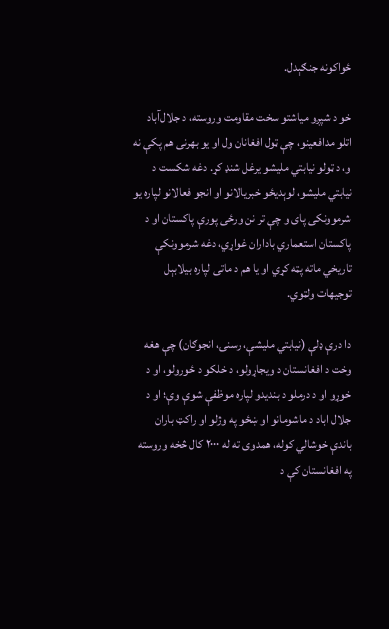ځواکونه جنګېدل.

خو د شپږو میاشتو سخت مقاومت وروسته، د جلال‌آباد اتلو مدافعینو، چې ټول افغانان ول او یو بهرنی هم پکې نه و، د ټولو نیابتي ملیشو یرغل شنډ کړ. دغه شکست د نیابتي ملیشو، لوېدیځو خبریالانو او انجو فعالانو لپاره یو شرموونکی پای و چې تر نن ورځی پورې پاکستان او د پاکستان استعماري باداران غواړي، دغه شرموونکې تاریخي ماته پټه کړي او یا هم د ماتی لپاره بیلابېل توجیهات ولټوي.

دا درې ډلې (نیابتي ملیشې، رسنۍ، انجوګان) چې هغه وخت د افغانستان د ویجاړولو، د خلکو د ځورولو، او د خوړو او د درملو د بندیدو لپاره موظفې شوې وې؛ او د جلال اباد د ماشومانو او ښځو په وژلو او راکټ باران باندې خوشالي کوله، همدوی ته له ۲۰۰۰ کال څخه وروسته په افغانستان کې د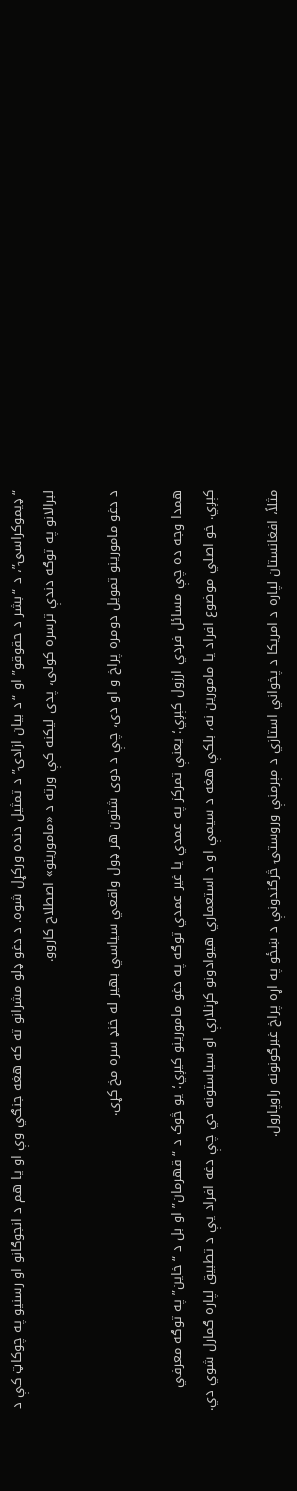“ډیموکراسۍ”، د “بشر د حقوقو” او “د بیان ازادۍ” د تمثیل دنده ورکړل شوه. د دغو ډلو مشرانو ته که هغه جنګي وې او یا هم د انجوګانو او رسنیو په چوکاټ کې د لبرالانو په توګه دندې ترسره کولی، پدی لیکنه کې ورته د «مامورینو» اصطلاح کاروو.

د دغو مامورینو تمویل دومره پراخ و او دی، چې د دوی شتون هر ډول واقعي سیاسي بهیر له خنډ سره مخ کړی.

همدا وجه ده چې مسائل فردي ارزول کېږي؛ یعنې تمرکز په عمدي یا غیر عمدي توګه په دغو مامورینو کیږي؛ یو څوک د “قهرمان” او بل د “خاین” په توګه معرفي کېږي. خو اصلي موضوع افراد یا مامورین نه، بلکې هغه د سیمې او د استعماري هیوادونو کړنلارې او سیاستونه دي چې دغه افراد یې د تطبیق لپاره ګمارل شوي دي.

مثلاً، افغانستان لپاره د امریکا د پخواني استازي د مېرمنې وروستۍ څرګندونې د ښځو په اړه پراخ غبرګونونه راوپارول.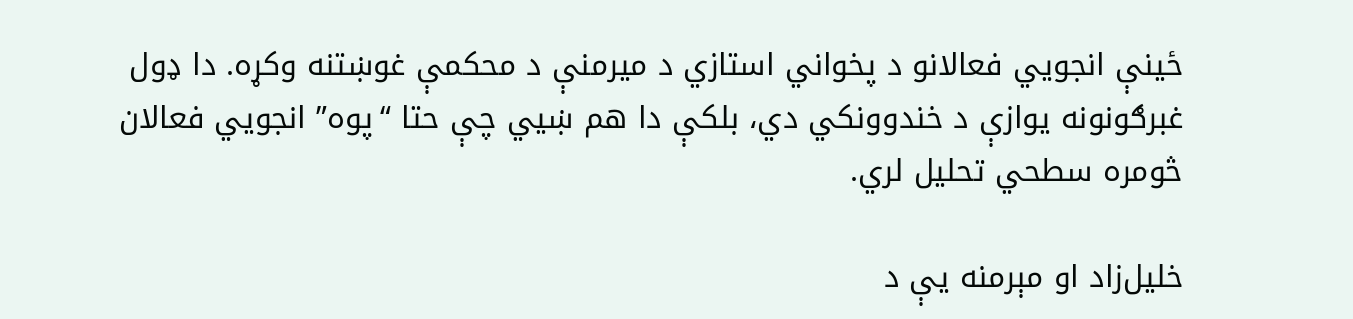ځینې انجویي فعالانو د پخواني استازي د میرمنې د محکمې غوښتنه وکړه. دا ډول غبرګونونه یوازې د خندوونکي دي، بلکې دا هم ښيي چې حتا “پوه” انجویي فعالان څومره سطحي تحلیل لري.

خلیل‌زاد او مېرمنه یې د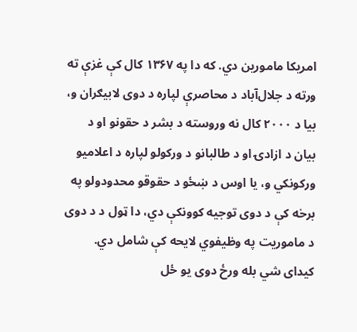امریکا مامورین دي. که دا په ۱۳۶۷ کال کې غزې ته ورته د جلال‌آباد د محاصرې لپاره د دوی لابیګران و، بیا د ۲۰۰۰ کال نه وروسته د بشر د حقونو او د بیان د ازادۍ او د طالبانو د ورکولو لپاره د اعلامیو ورکونکي و، یا اوس د ښځو د حقوقو محدودولو په برخه کې د دوی توجیه کوونکې دي، دا ټول د د دوی د ماموریت په وظیفوي لایحه کې شامل دي. کیدای شي بله ورځ دوی یو ځل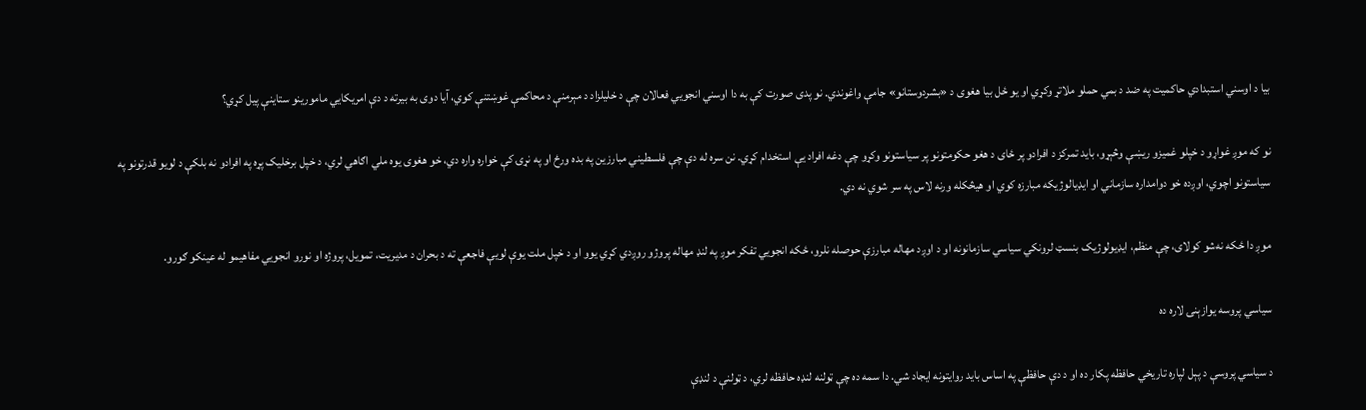بیا د اوسني استبدادي حاکمیت په ضد د بمي حملو ملاتړ وکړي او یو ځل بیا هغوی د «بشردوستانو» جامې واغوندي. نو پدی صورت کې به دا اوسني انجویي فعالان چې د خلیلزاد د مېرمنې د محاکمې غوښتنې کوي، آیا دوی به بیرته د دې امریکایي مامورینو ستاینې پیل کړي؟

نو که موږ غواړو د خپلو غمیزو ریښې وڅېړو، باید تمرکز د افرادو پر ځای د هغو حکومتونو پر سیاستونو وکړو چې دغه افراد یې استخدام کړي. نن سره له دې چې فلسطیني مبارزین په بده ورځ او په نړۍ کې خواره واره دي، خو هغوی یوه ملي اګاهي لري، د خپل برخلیک پړه په افرادو نه بلکې د لویو قدرتونو په سیاستونو اچوي، اوږده خو دوامداره سازماني او ایډیالوژیکه مبارزه کوي او هیڅکله ورنه لاس په سر شوي نه دي.

موږ دا ځکه نه‌شو کولای، چې منظم، ایډیولوژیک بنسټ لرونکي سیاسي سازمانونه او د اوږد مهاله مبارزې حوصله نلرو، ځکه انجويي تفکر موږ په لنډ مهاله پروژو روږدي کړي یوو او د خپل ملت یوې لویې فاجعې ته د بحران د مدیریت، تمویل، پروژه او نورو انجويي مفاهیمو له عینکو ګورو.

سیاسي پروسه یوازېنۍ لاره ده

د سیاسي پروسې د پېل لپاره تاریخي حافظه پکار ده او د دې حافظې په اساس باید روایتونه ایجاد شي. دا سمه ده چې ټولنه لنډه حافظه لري، د ټولنې د لنډې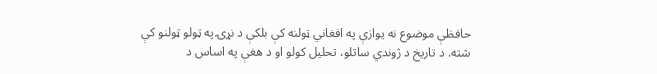حافظې موضوع نه یوازې په افغاني ټولنه کې بلکې د نړۍ په ټولو ټولنو کې شته. د تاریخ د ژوندي ساتلو، تحلیل کولو او د هغې په اساس د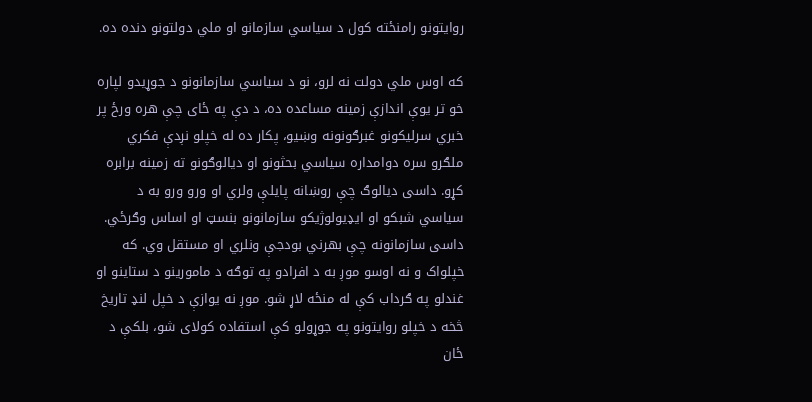روایتونو رامنځته کول د سیاسي سازمانو او ملي دولتونو دنده ده.

که اوس ملي دولت نه لرو، نو د سیاسي سازمانونو د جوړیدو لپاره خو تر یوې اندازې زمینه مساعده ده، د دې په ځای چې هره ورځ پر خبري سرلیکونو غبرګونونه وښیو، پکار ده له خپلو نږدې فکري ملګرو سره دوامداره سیاسي بحثونو او دیالوګونو ته زمینه برابره کړو. داسی دیالوګ چې روښانه پایلې ولري او ورو ورو به د سیاسي شبکو او ایډیولوژیکو سازمانونو بنسټ او اساس وګرځي. داسی سازمانونه چې بهرني بودجې ونلري او مستقل وي. که خپلواک و نه اوسو موږ به د افرادو په توګه د مامورینو د ستاینو او غندلو په ګرداب کې له منځه لاړ شو. موږ نه یوازې د خپل لنډ تاریخ څخه د خپلو روایتونو په جوړولو کې استفاده کولای شو، بلکې د ځان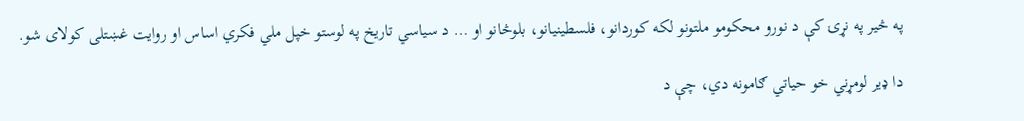په څیر په نړۍ کې د نورو محکومو ملتونو لکه کوردانو، فلسطینیانو، بلوڅانو او … د سیاسي تاریخ په لوستو خپل ملي فکري اساس او روایت غښتلی کولای شو.

دا ډیر لومړني خو حیاتي ګامونه دي، چې د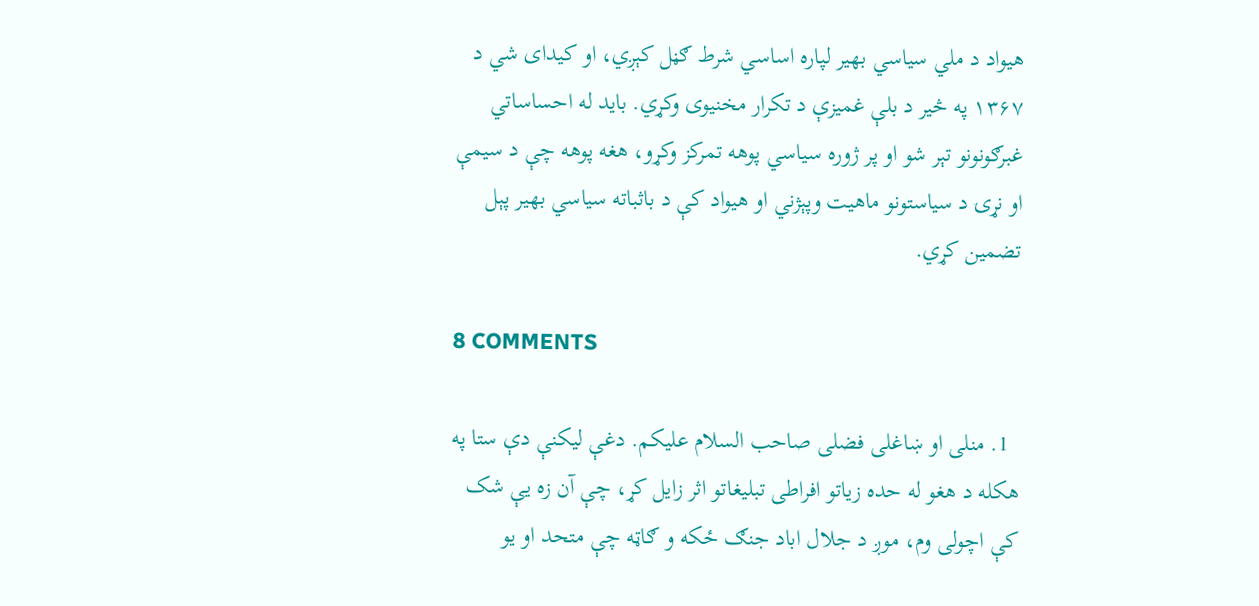هیواد د ملي سیاسي بهیر لپاره اساسي شرط ګڼل کېږي، او کیدای شي د ۱۳۶۷ په څير د بلې غمیزې د تکرار مخنیوی وکړي. باید له احساساتي غبرګونونو تېر شو او پر ژوره سیاسي پوهه تمرکز وکړو، هغه پوهه چې د سیمې او نړۍ د سیاستونو ماهیت وپېژني او هیواد کې د باثباته سیاسي بهیر پېل تضمین کړي.

8 COMMENTS

  1. منلی او ښاغلی فضلی صاحب السلام علیکم. دغې لیکنې دې ستا په هکله د هغو له حده زیاتو افراطی تبلیغاتو اثر زایل کړ، چې آن زه یې شک کې اچولی وم، موږ د جلال اباد جنګ ځکه و ګاټه چې متحد او یو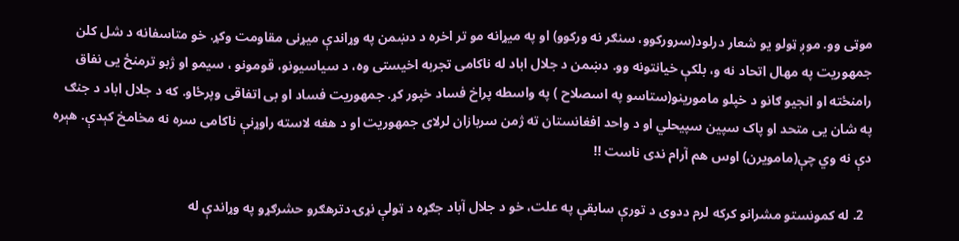موټی وو. موږ ټولو یو شعار درلود(سرورکوو، سنګر نه ورکوو) او په میړانه مو تر اخره د دښمن په وړاندې میړنی مقاومت وکړ. خو متاسفانه د شل کلن جمهوریت په مهال اتحاد نه و، بلکې خیانتونه وو. دښمن د جلال اباد له ناکامی تجربه اخیستی وه، د سیاسیونو، قومونو ، سیمو او ژبو ترمنځ یی نفاق رامنځته او انجیو ګانو د خپلو مامورینو(ستاسو په اسصلاح ) په واسطه پراخ فساد خپور کړ. جمهوریت فساد او بی اتفاقی وپرځاو. که د جلال اباد د جنګ په شان یی متحد او پاک سپین سپیحلي او د واحد افغانستان ته ژمن سربازان لرلای جمهوریت او د هغه لاسته راوړنې ناکامی سره نه مخامخ کېدې. هېره دې نه وي چې(مامویرن) اوس هم آرام ندی ناست !!

  2. له کمونستو مشرانو کرکه لرم ددوی د تورې سابقې په علت، خو د جلال آباد جګړه د ټولې نړۍ دترهګرو حشرګړو په وړاندې له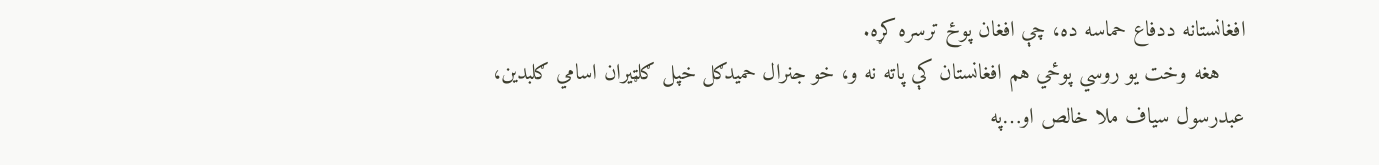افغانستانه ددفاع حماسه ده، چې افغان پوځ ترسره کړه.
    هغه وخت يو روسي پوځي هم افغانستان کې پاته نه و، خو جنرال حمیدګل خپل ګلټيران اسامي ګلبدين، عبدرسول سیاف ملا خالص او…په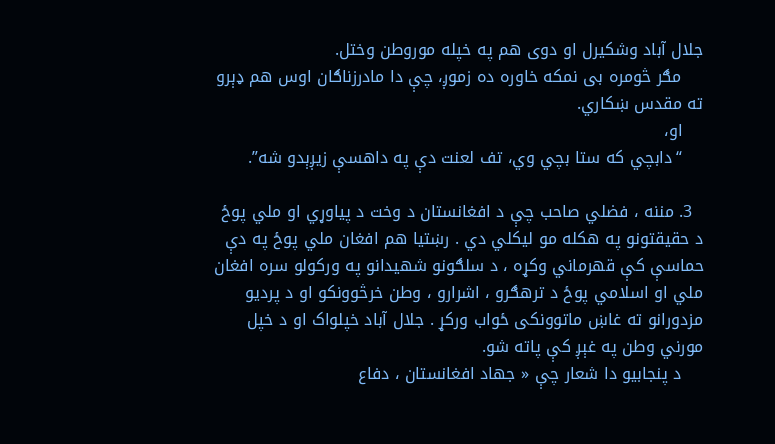جلال آباد وشکيرل او دوی هم په خپله موروطن وختل.
    مګر څومره بی نمکه خاوره ده زموږ، چې دا مادرزناګان اوس هم ډېرو ته مقدس ښکاري.
    او،
    “دابچي که ستا بچي وي، تف لعنت دې په داهسې زيږېدو شه”.

  3. مننه ، فضلي صاحب چې د افغانستان د وخت د پیاوړي او ملي پوځ د حقیقتونو په هکله مو لیکلي دي . رښتیا هم افغان ملي پوځ په دې حماسې کې قهرماني وکړه ، د سلګونو شهیدانو په ورکولو سره افغان ملي او اسلامي پوځ د ترهګرو ، اشرارو ، وطن خرڅوونکو او د پردیو مزدورانو ته غاښ ماتوونکی ځواب ورکړ . جلال آباد خپلواک او د خپل مورني وطن په غېږ کې پاته شو.
    د پنجابیو دا شعار چې « جهاد افغانستان ، دفاع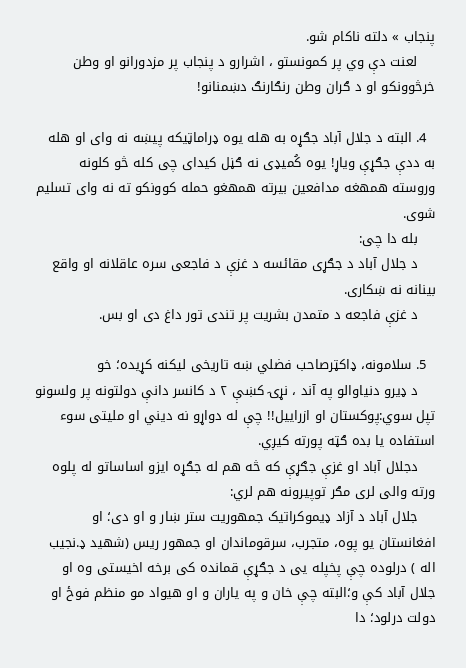پنجاب » دلته ناکام شو.
    لعنت دې وي پر کمونستو ، اشرارو د پنجاب پر مزدورانو او وطن خرڅوونکو او د ګران وطن رنګارنګ دښمنانو!

  4. البته د جلال آباد جګړه به هله یوه ډراماټیکه پیښه نه وای او هله به ددې جګړې ویاړ! یوه کُمیډی نه ګڼل کیدای چی کله څو کلونه وروسته همهغه مدافعین بیرته همهغو حمله کوونکو ته نه وای تسلیم شوی.
    بله دا چی:
    د جلال آباد د جګړی مقائسه د غزې د فاجعی سره عاقلانه او واقع بینانه نه ښکاری.
    د غزې فاجعه د متمدن بشریت پر تندی تور داغ دی او بس.

  5. سلامونه، ډاکټرصاحب فضلي ښه تاریخی لیکنه کړیده؛ خو
    د ډیرو دنیاوالو په آند ، نړۍ کښې ۲ د کانسر دانې دولتونه پر ولسونو تپل سوي:پوکستان او ازراییل!! چې له دواړو نه دیني او ملیتی سوء استفاده یا بده ګټه پورته کیږي.
    دجلال آباد او غزې جګړې که څه هم له جګړه ایزو اساساتو له پلوه ورته والی لری مګر توپیرونه هم لري:
    جلال آباد د آزاد ډیموکراتیک جمهوریت ستر ښار و او دی؛ او افغانستان یو پوه، متجرب، سرقوماندان او جمهور ریس (شهید ډ.نجیب اله ) درلوده چې پخپله یی د جګړې قمانده کی برخه اخیستی وه او جلال آباد کې و؛البته چې خان و په یاران و او هیواد مو منظم فوځ او دولت درلود؛ دا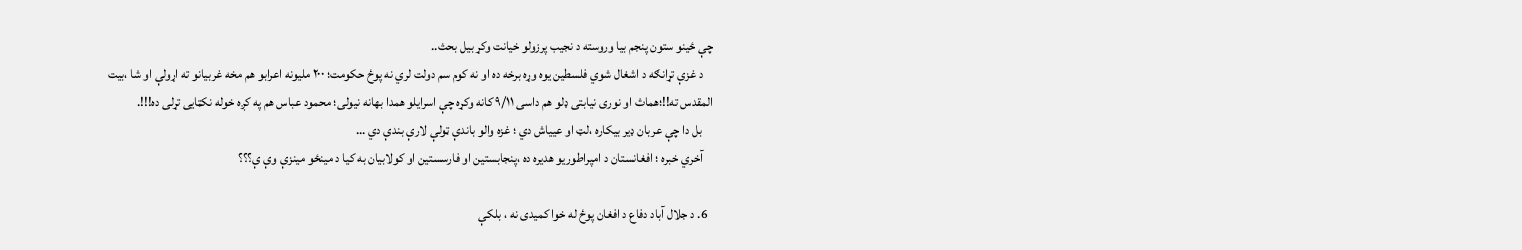چې ځینو ستون پنجم بیا وروسته د نجیب پرزولو خیانت وکړ بیل بحث..
    د غزې تړانګه د اشغال شوي فلسطین یوه وړه برخه ده او نه کوم سم دولت لري نه پوځ حکومت؛ ۲۰۰ ملیونه اعرابو هم مخه غربیانو ته اړولې او شا ،بیت المقدس ته!!؛هماث او نوری نیابتی ډلو هم داسی ۹/۱۱ کانه وکړه چې اسرایلو همدا بهانه نیولی؛ محمود عباس هم په کږه خوله نکټایی تړلی ده!!!.
    بل دا چې عربان ډیر بیکاره ،لټ او عییاش دي ؛ غزه والو باندې ټولې لارې بندې دي …
    آخري خبره ؛ افغانستان د امپراطوریو هدیره ده ،پنجابستین او فارسستین او کولابیان به کیا د مینځو مینزې وې ې؟؟؟

  6. د جلال آباد دفاع د افغان پوځ له خوا کمیدی نه ، بلکې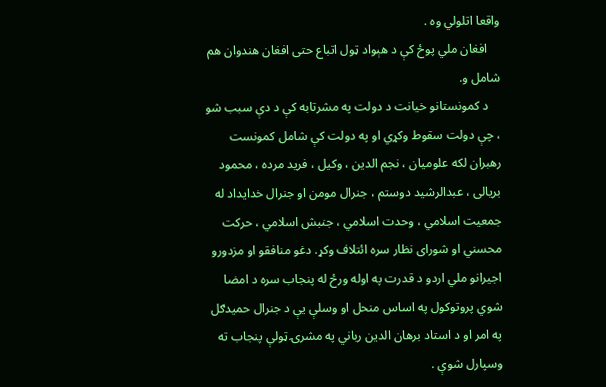واقعا اتلولي وه .
    افغان ملي پوځ کې د هېواد ټول اتباع حتی افغان هندوان هم شامل و.
    د کمونستانو خیانت د دولت په مشرتابه کې د دې سبب شو ، چې دولت سقوط وکړي او په دولت کې شامل کمونست رهبران لکه علوميان ، نجم الدین ، وکیل ، فرید مرده ، محمود بریالی ، عبدالرشید دوستم ، جنرال مومن او جنرال خدایداد له جمعیت اسلامي ، وحدت اسلامي ، جنبش اسلامي ، حرکت محسني او شورای نظار سره ائتلاف وکړ. دغو منافقو او مزدورو اجیرانو ملي اردو د قدرت په اوله ورځ له پنجاب سره د امضا شوي پروتوکول په اساس منحل او وسلې یې د جنرال حمیدګل په امر او د استاد برهان الدین رباني په مشرۍ ټولې پنجاب ته وسپارل شوې .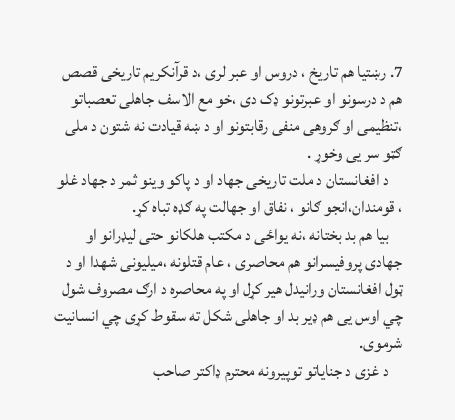7. رښتیا هم تاریخ ، دروس او عبر لری ،د قرآنکریم تاریخی قصص هم د درسونو او عبرتونو ډک دی ،خو مع الاسف جاهلی تعصباتو ،تنظیمی او ګروهی منفی رقابتونو او د ښه قیادت نه شتون د ملی ګټو سر یی وخوړ .
    د افغانستان د ملت تاریخی جهاد او د پاکو وینو ثمر د جهاد غلو ، قومندان،انجو ګانو ، نفاق او جهالت په ګډه تباه کړ.
    بیا هم بد بختانه ،نه یواځی د مکتب هلکانو حتی لیډرانو او جهادی پروفیسرانو هم محاصری ، عام قتلونه ،میلیونی شهدا او د ټول افغانستان ورانیدل هیر کړل او په محاصره د ارګ مصروف شول چي اوس یی هم ډیر بد او جاهلی شکل ته سقوط کړی چي انسانیت شرموی.
    د غزی د جنایاتو توپیرونه محترم ډاکتر صاحب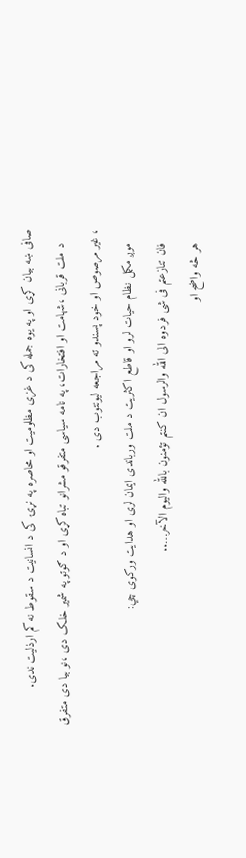صافی ښه بیان کړی او په یوه جمله کی د غزی مظلومیت او محاصره په نړۍ کی د انسانیت د سقوط نه کم ارذلیت ندی.
    د ملت قربانی ،شهامت او افتخارات، په نامه سیاسی متفرقو مشرانو تباه کړی او د ګوتو په شمیر خلک دی ،نو بیا دی متفرق ، غیر مرصوص او خود پسندو ته مراجعه لیونتوب دی .
    موږ مکمل نظام حیات لرو او قاطع اکثریت د ملت ورباندی ایمان لری او هدایت ورکوی چي:
    فان تنازعتم فی شی فردوه الی الله والرسول ان کنتم تؤمنون بالله والیوم الآخر…..
    هر څه واضح او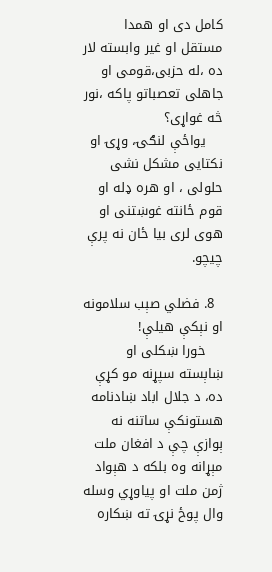کامل دی او همدا مستقل او غیر وابسته لار ده ،له حزبی،قومی او جاهلی تعصباتو پاکه ،نور څه غواړی؟
    یواځې لنګۍ، وړۍ او نکتایی مشکل نشی حلولی ، او هره ډله او قوم ځانته غوښتنی او هوی لری بیا ځان نه پرې چیچو.

  8. فضلي صېب سلامونه او نېکې هیلې!
    خورا ښکلی او ښاېسته سپړنه مو کړې ده، د جلال اباد ښادنامه هستونکې ساتنه نه ېوازې چې د افغان ملت مېړانه وه بلکه د هېواد ژمن ملت او پیاوړي وسله وال پوځ نړۍ ته ښکاره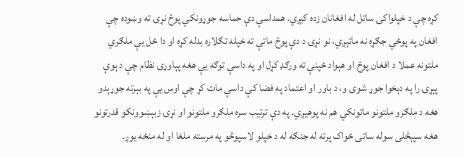کړه چې د خپلواکۍ ساتل له افغانان زده کیږي. همداسې دې حماسه جوړونکي پوځ نړۍ ته وښوده چې افغان په پوځي جګړه نه ماتېږي، نو نړۍ د دې پوځ ماتې ته خپله تګلاره بدله کړه او دا ځل یې ملګري ملتونه عملا د افغان پوځ او هېواد ځپنې ته ورګډ کړل او په داسې توګه یې هغه پېاوړی نظام چې د ېوې پېړۍ را په دېخوا جوړ شوی و، د باور او اعتماد په فضا کې داسې مات کړ چې اوس یې په بېرته جوړېدو هغه د ملګرو ملتونو ماتونکي هم نه پوهیږي. په دې ترتیب سره ملګرو ملتونو او نړۍ زبېښوونکو قدرتونو هغه سپېڅلی سوله ساتی ځواک پرته له جنګه له د خپلو لاسپوڅو په مرسته ملغا او له منځه یوږ.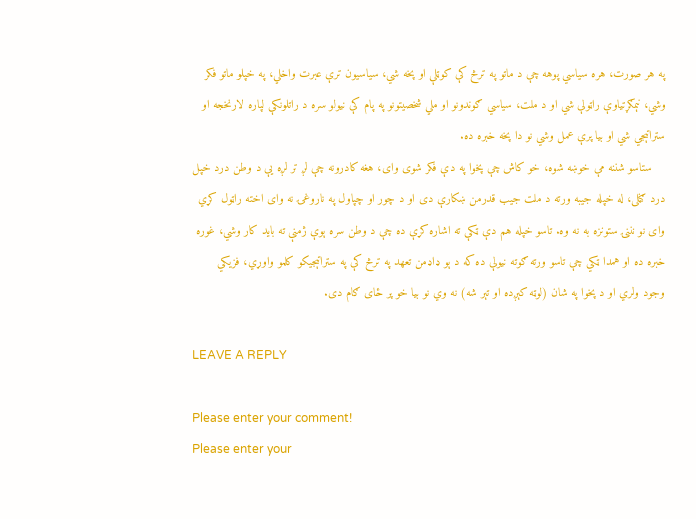په هر صورت، هره سیاسي پوهه چې د ماتو په ترڅ کې کوټلې او پخه شي، سیاسیون ترې عبرت واخلي، په خپلو ماتو فکر وشي، نېمګړتیاوې راټولې شي او د ملت، سیاسي ګوندونو او ملي شخصیتونو په پام کې نیولو سره د راتلونکې لپاره لارنخجه او ستراتېجي شي او بیا پرې عمل وشي نو دا پخه خبره ده.
    ستاسو شننه مې خوښه شوه، خو کاش چې پخوا په دې فکر شوی وای، هغه کادرونه چې لږ تر لږه یې د وطن درد خپل درد ګڼلی، له خپله جیبه ورته د ملت جیب قدرمن ښکارې دی او د چور او چپاول په ناروغۍ نه وای اخته راټول کړي وای نو نننۍ ستونزه به نه وه. تاسو خپله هم دې ټکې ته اشاره کړې ده چې د وطن سره ېوې ژمنې ته باید کار وشي، غوره خبره ده او همدا ټکي چې تاسو ورته ګوته نیولې ده که د ېو ډاډمن تعهد په ترڅ کې په ستراتېجیکو کلمو واوړي، فزیکي وجود ولري او د پخوا په شان (لوټه کېږده او تېر شه) نه وي نو بیا خو پر ځای ګام دی.

LEAVE A REPLY

Please enter your comment!
Please enter your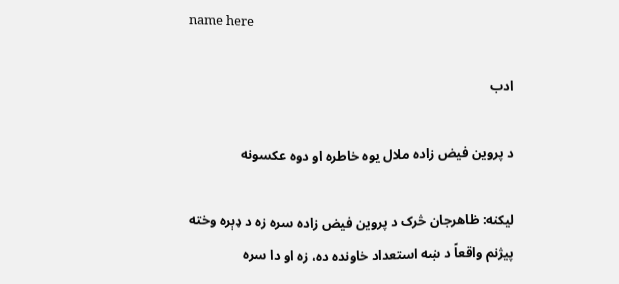name here

ادب

د پروین فیض زاده ملال یوه خاطره او دوه عکسونه

لیکنه: ظاهرجان څرک د پروين فيض زاده سره زه د ډېره وخته پيژنم واقعاً د ښه استعداد خاونده ده، زه او دا سره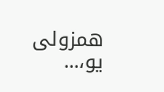همزولی يو،...